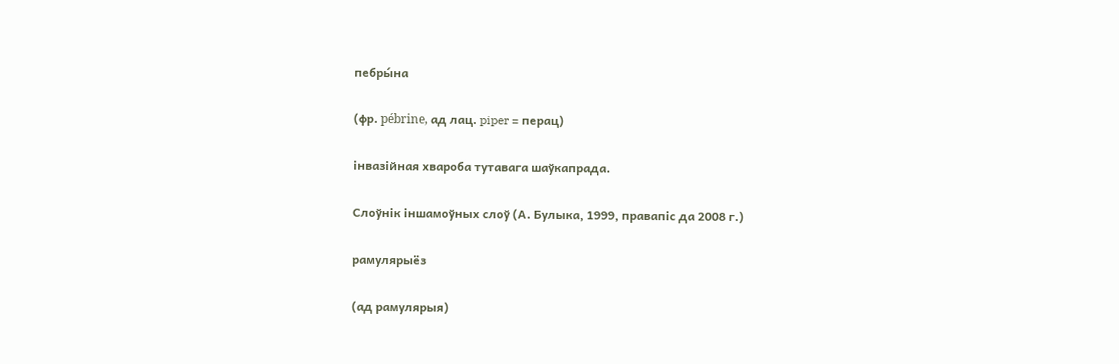пебры́на

(фр. pébrine, ад лац. piper = перац)

інвазійная хвароба тутавага шаўкапрада.

Слоўнік іншамоўных слоў (А. Булыка, 1999, правапіс да 2008 г.)

рамулярыёз

(ад рамулярыя)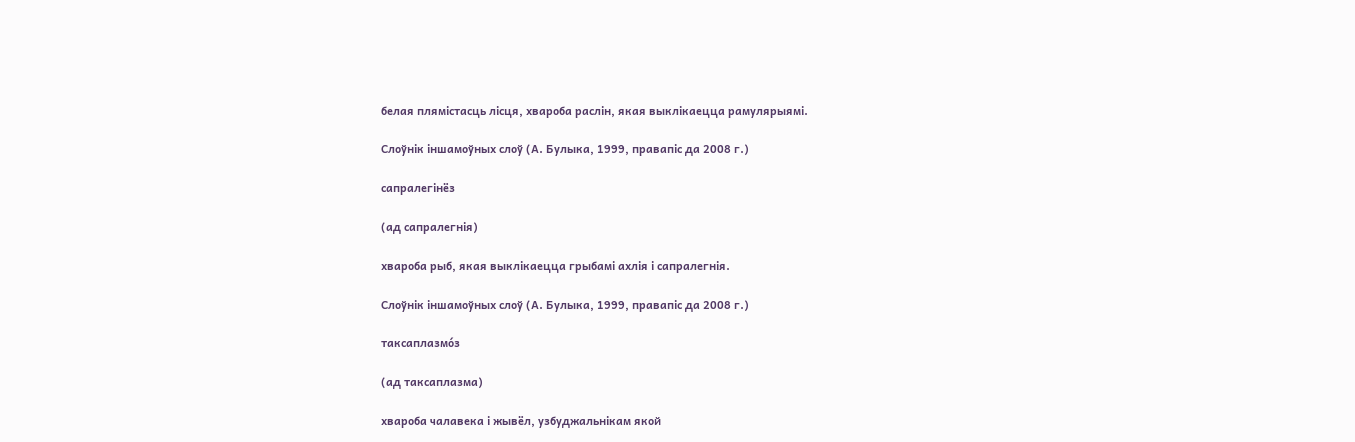белая плямістасць лісця, хвароба раслін, якая выклікаецца рамулярыямі.

Слоўнік іншамоўных слоў (А. Булыка, 1999, правапіс да 2008 г.)

сапралегінёз

(ад сапралегнія)

хвароба рыб, якая выклікаецца грыбамі ахлія і сапралегнія.

Слоўнік іншамоўных слоў (А. Булыка, 1999, правапіс да 2008 г.)

таксаплазмо́з

(ад таксаплазма)

хвароба чалавека і жывёл, узбуджальнікам якой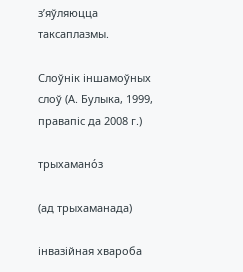з’яўляюцца таксаплазмы.

Слоўнік іншамоўных слоў (А. Булыка, 1999, правапіс да 2008 г.)

трыхамано́з

(ад трыхаманада)

інвазійная хвароба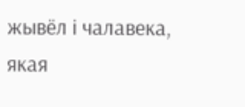жывёл і чалавека, якая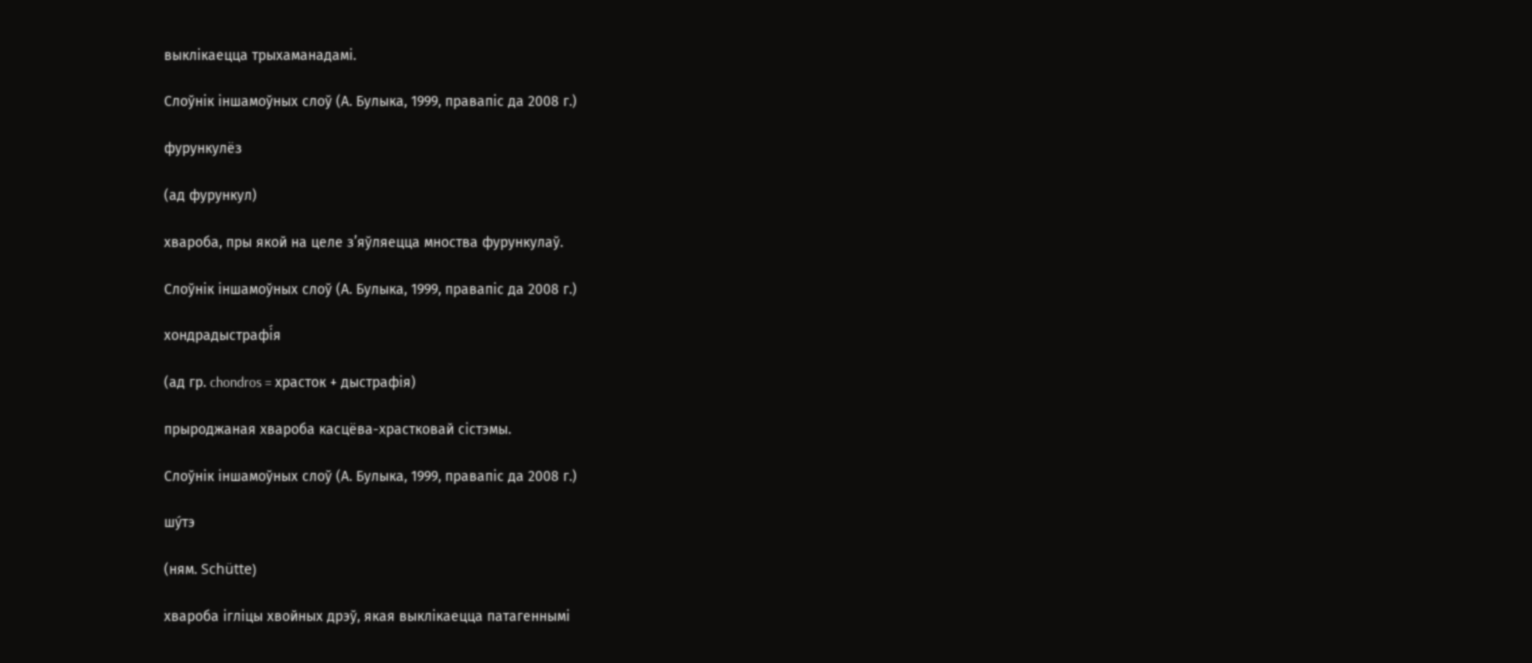выклікаецца трыхаманадамі.

Слоўнік іншамоўных слоў (А. Булыка, 1999, правапіс да 2008 г.)

фурункулёз

(ад фурункул)

хвароба, пры якой на целе з’яўляецца мноства фурункулаў.

Слоўнік іншамоўных слоў (А. Булыка, 1999, правапіс да 2008 г.)

хондрадыстрафі́я

(ад гр. chondros = храсток + дыстрафія)

прыроджаная хвароба касцёва-храстковай сістэмы.

Слоўнік іншамоўных слоў (А. Булыка, 1999, правапіс да 2008 г.)

шу́тэ

(ням. Schütte)

хвароба ігліцы хвойных дрэў, якая выклікаецца патагеннымі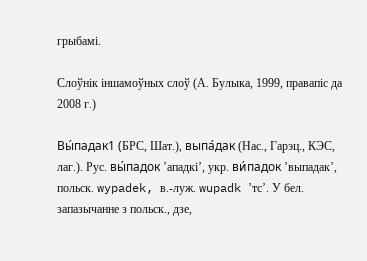грыбамі.

Слоўнік іншамоўных слоў (А. Булыка, 1999, правапіс да 2008 г.)

Вы́падак1 (БРС, Шат.), выпа́дак (Нас., Гарэц., КЭС, лаг.). Рус. вы́падок ’ападкі’, укр. ви́падок ’выпадак’, польск. wypadek, в.-луж. wupadk ’тс’. У бел. запазычанне з польск., дзе,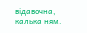відавочна, калька ням.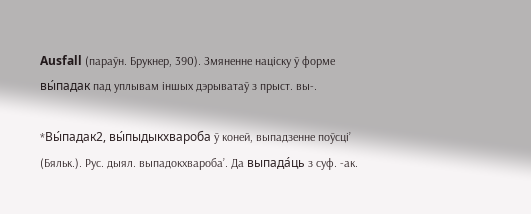Ausfall (параўн. Брукнер, 390). Змяненне націску ў форме вы́падак пад уплывам іншых дэрыватаў з прыст. вы‑.

*Вы́падак2, вы́пыдыкхвароба ў коней, выпадзенне поўсці’ (Бяльк.). Рус. дыял. выпадокхвароба’. Да выпада́ць з суф. ‑ак.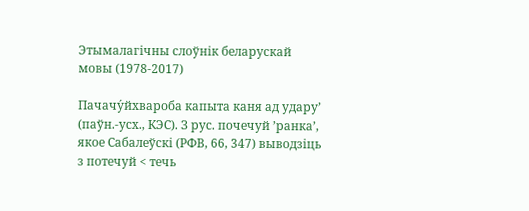Этымалагічны слоўнік беларускай мовы (1978-2017)

Пачачу́йхвароба капыта каня ад удару’ (паўн.-усх., КЭС). З рус. почечуй ’ранка’, якое Сабалеўскі (РФВ, 66, 347) выводзіць з потечуй < течь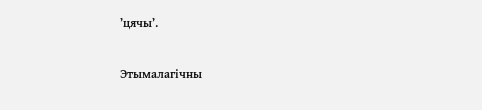’цячы’.

Этымалагічны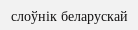слоўнік беларускай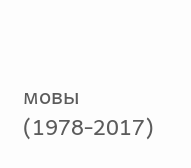мовы (1978-2017)